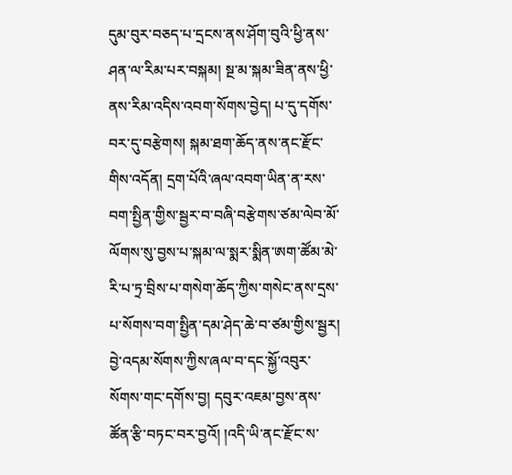དུམ་བུར་བཅད་པ་དྲངས་ནས་ཤོག་བུའི་ཕྱི་ནས་ཤན་ལ་རིམ་པར་བསྐམ། སྔ་མ་སྐམ་ཟིན་ནས་ཕྱི་ནས་རིམ་འདིས་འབག་སོགས་བྱེད། པ་དུ་དགོས་བར་དུ་བརྩེགས། སྐམ་ཐག་ཆོད་ནས་ནང་རྫོང་གིས་འདོན། དྲག་པོའི་ཞལ་འབག་ཡིན་ན་རས་བག་སྤྱིན་གྱིས་སྦྱར་བ་བཞི་བརྩེགས་ཙམ་ལེབ་མོ་ལོགས་སུ་བྱས་པ་སྐམ་ལ་སྨར་སྨིན་ཨག་ཚོམ་མེ་རི་པ་ཏྲ་བྲིས་པ་གསེག་ཆོད་ཀྱིས་གསེང་ནས་དྲས་པ་སོགས་བག་སྤྱིན་དམ་ཤེད་ཆེ་བ་ཙམ་གྱིས་སྦྱར། བྱེ་འདམ་སོགས་ཀྱིས་ཞལ་བ་དང་སྐྱོ་འབུར་སོགས་གང་དགོས་བྱ། དབུར་འཇམ་བྱས་ནས་ཚོན་རྩི་བཏང་བར་བྱའོ། །འདི་ཡི་ནང་རྫོང་ས་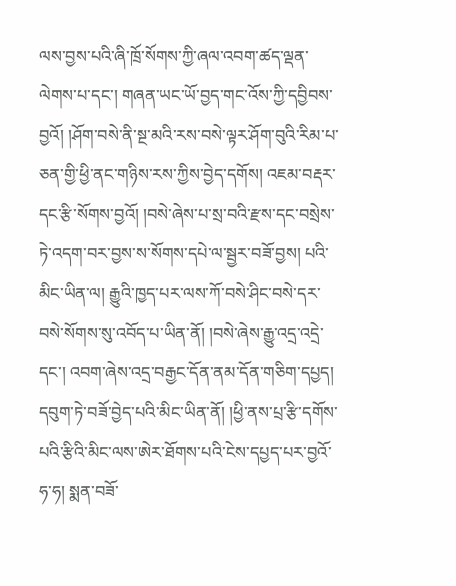ལས་བྱས་པའི་ཞི་ཁྲོ་སོགས་ཀྱི་ཞལ་འབག་ཚད་ལྡན་ལེགས་པ་དང་། གཞན་ཡང་ཡོ་བྱད་གང་འོས་ཀྱི་དབྱིབས་བྱའོ། །ཤོག་བསེ་ནི་སྔ་མའི་རས་བསེ་ལྟར་ཤོག་བུའི་རིམ་པ་ཅན་གྱི་ཕྱི་ནང་གཉིས་རས་ཀྱིས་བྱེད་དགོས། འཇམ་བརྡར་དང་རྩི་སོགས་བྱའོ། །བསེ་ཞེས་པ་སྲ་བའི་རྫས་དང་བསྲེས་ཏེ་འདག་བར་བྱས་ས་སོགས་དཔེ་ལ་སྦྱར་བཟོ་བྱས། པའི་མིང་ཡིན་ལ། རྒྱུའི་ཁྱད་པར་ལས་ཀོ་བསེ་ཤིང་བསེ་དར་བསེ་སོགས་སུ་འབོད་པ་ཡིན་ནོ། །བསེ་ཞེས་རྒྱུ་འདྲ་འདྲེ་དང་། འབག་ཞེས་འདྲ་བརྒྱང་དོན་ནམ་དོན་གཅིག་དཔྱད། དབུག་ཏེ་བཟོ་བྱེད་པའི་མིང་ཡིན་ནོ། །ཕྱི་ནས་པྲ་རྩི་དགོས་པའི་རྩིའི་མིང་ལས་ཨེར་ཐོགས་པའི་ངེས་དཔྱད་པར་བྱའོ་ཧ་ཧ། སྨན་བཟོ་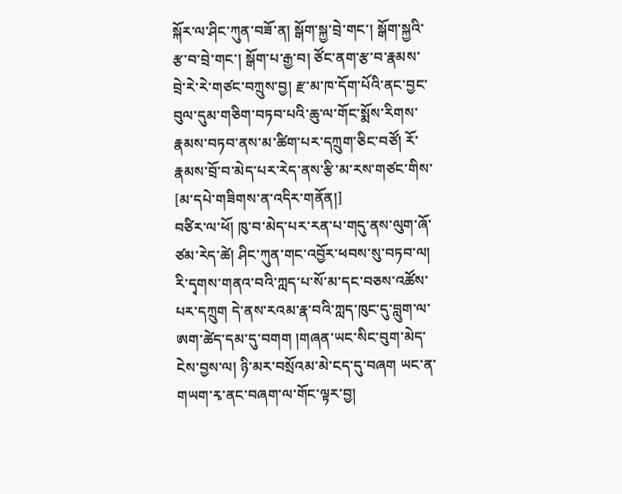སྐོར་ལ་ཤིང་ཀུན་བཟོ་ན། སྒོག་སྐྱ་བྲེ་གང་། སྒོག་སྐྱའི་རྩ་བ་བྲེ་གང་། སྒོག་པ་རྒྱ་བ། ཙོང་ནག་རྩ་བ་རྣམས་བྲེ་རེ་རེ་གཙང་བཀྲུས་བྱ། རྫ་མ་ཁ་དོག་པོའི་ནང་བྱང་བུལ་དུམ་གཅིག་བཏབ་པའི་ཆུ་ལ་གོང་སྨོས་རིགས་རྣམས་བཏབ་ནས་མ་ཚིག་པར་དཀྲུག་ཅིང་བཙོ། རོ་རྣམས་བྲོ་བ་མེད་པར་རེད་ནས་རྩི་མ་རས་གཙང་གིས་
[མ་དཔེ་གཟིགས་ན་འདིར་གནོན།]
བཙིར་ལ་ཕོ། ཁུ་བ་མེད་པར་རན་པ་གདུ་ནས་ལུག་ཞོ་ཙམ་རེད་ཚེ། ཤིང་ཀུན་གང་འབྱོར་ཕབས་སུ་བཏབ་ལ། རི་དྭགས་གནའ་བའི་ཀླད་པ་སོ་མ་དང་བཅས་འཚོས་པར་དཀྲུག དེ་ནས་རའམ་རྣ་བའི་ཀླད་ཁུང་དུ་བླུག་ལ་ཨག་ཚེད་དམ་དུ་བགག །གཞན་ཡང་སིང་བུག་མེད་ངེས་བྱས་ལ། ཉི་མར་བསྲོའམ་མེ་ངད་དུ་བཞག ཡང་ན་གཡག་རྭ་ནང་བཞག་ལ་གོང་ལྟར་བྱ།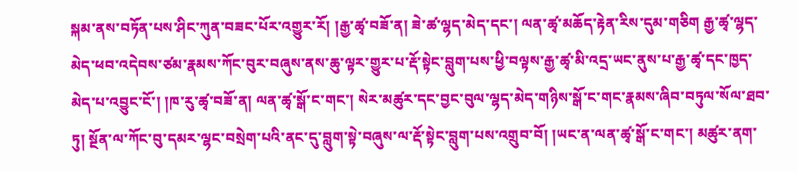སྐམ་ནས་བཏོན་པས་ཤིང་ཀུན་བཟང་པོར་འགྱུར་རོ། །རྒྱ་ཚྭ་བཟོ་ན། ཟེ་ཚ་ལྷད་མེད་དང་། ལན་ཚྭ་མཆོད་རྟེན་རིས་དུམ་གཅིག རྒྱ་ཚྭ་ལྷད་མེད་ཕབ་འདེབས་ཙམ་རྣམས་ཀོང་བུར་བཞུས་ནས་ཆུ་ལྟར་གྱུར་པ་རྡོ་སྟེང་བླུག་པས་ཕྱི་བལྟས་རྒྱ་ཚྭ་མི་འདྲ་ཡང་ནུས་པ་རྒྱ་ཚྭ་དང་ཁྱད་མེད་པ་འབྱུང་ངོ་། །ཁ་རུ་ཚྭ་བཟོ་ན། ལན་ཚྭ་སྒོ་ང་གང་། སེར་མཚུར་དང་བྱང་བུལ་ལྷད་མེད་གཉིས་སྒོ་ང་གང་རྣམས་ཞིབ་བཏུལ་སོལ་ཐབ་ཏུ། སྔོན་ལ་ཀོང་བུ་དམར་ལྷང་བསྲེག་པའི་ནང་དུ་བླུག་སྟེ་བཞུས་ལ་རྡོ་སྟེང་བླུག་པས་འགྲུབ་བོ། །ཡང་ན་ལན་ཚྭ་སྒོ་ང་གང་། མཚུར་ནག་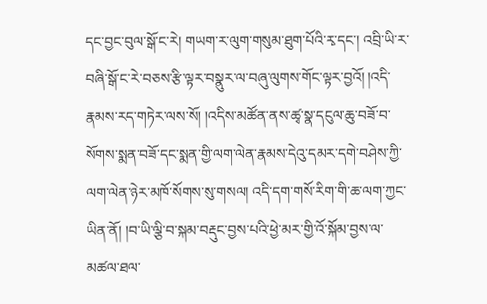དང་བྱང་བུལ་སྒོ་ང་རེ། གཡག་ར་ལུག་གསུམ་ཐུག་པོའི་རྭ་དང་། འབྲི་ཡི་ར་བཞི་སྒོ་ང་རེ་བཅས་རྩི་ལྟར་བསྣུར་ལ་བཞུ་ལུགས་གོང་ལྟར་བྱའོ། །འདི་རྣམས་རད་གཏེར་ལས་སོ། །འདིས་མཚོན་ནས་ཚྭ་སྣ་དངུལ་ཆུ་བཟོ་བ་སོགས་སྨན་བཟོ་དང་སྨན་གྱི་ལག་ལེན་རྣམས་དེའུ་དམར་དགེ་བཤེས་ཀྱི་ལག་ལེན་ཉེར་མཁོ་སོགས་སུ་གསལ། འདི་དག་གསོ་རིག་གི་ཆ་ལག་ཀྱང་ཡིན་ནོ། །བ་ཡི་ལྕི་བ་སྐམ་བརྡུང་བྱས་པའི་ཕྱེ་མར་གྱི་འོ་སྐོམ་བྱས་ལ་མཚལ་ཐལ་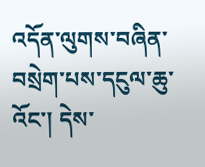འདོན་ལུགས་བཞིན་བསྲེག་པས་དངུལ་ཆུ་འོང་། དེས་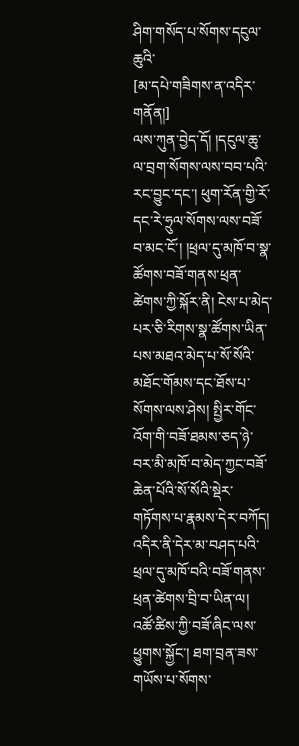ཤིག་གསོད་པ་སོགས་དངུལ་ཆུའི་
[མ་དཔེ་གཟིགས་ན་འདིར་གནོན།]
ལས་ཀུན་བྱེད་དོ། །དངུལ་ཆུ་ལ་བྲག་སོགས་ལས་བབ་པའི་རང་བྱུང་དང་། ཕུག་རོན་གྱི་རོ་དང་རེ་ཧྲུལ་སོགས་ལས་བཟོ་བ་མང་ངོ་། །ཕྲལ་དུ་མཁོ་བ་སྣ་ཚོགས་བཟོ་གནས་ཕྲན་ཚེགས་ཀྱི་སྐོར་ནི། ངེས་པ་མེད་པར་ཅི་རིགས་སྣ་ཚོགས་ཡིན་པས་མཐའ་མེད་པ་སོ་སོའི་མཐོང་གོམས་དང་ཐོས་པ་སོགས་ལས་ཤེས། སྤྱིར་གོང་འོག་གི་བཟོ་ཐམས་ཅད་ཉེ་བར་མི་མཁོ་བ་མེད་ཀྱང་བཟོ་ཆེན་པོའི་སོ་སོའི་སྡེར་གཏོགས་པ་རྣམས་དེར་བཀོད། འདིར་ནི་དེར་མ་བཤད་པའི་ཕྲལ་དུ་མཁོ་བའི་བཟོ་གནས་ཕྲན་ཚེགས་བྲི་བ་ཡིན་ལ། འཚོ་ཚིས་ཀྱི་བཟོ་ཞིང་ལས་ཕྱུགས་སྐྱོང་། ཐག་བྲན་ཟས་གཡོས་པ་སོགས་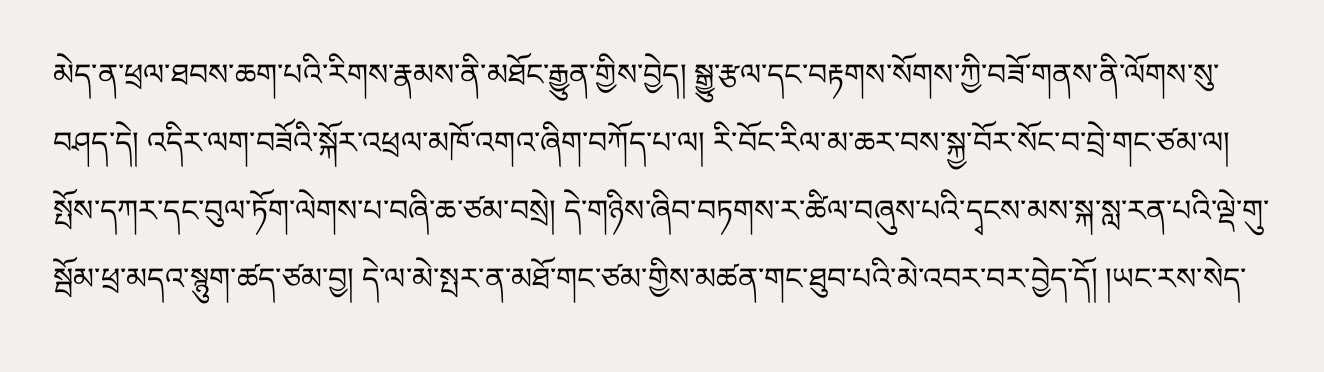མེད་ན་ཕྲལ་ཐབས་ཆག་པའི་རིགས་རྣམས་ནི་མཐོང་རྒྱུན་གྱིས་བྱེད། སྒྱུ་རྩལ་དང་བརྟགས་སོགས་ཀྱི་བཟོ་གནས་ནི་ལོགས་སུ་བཤད་དེ། འདིར་ལག་བཟོའི་སྐོར་འཕྲལ་མཁོ་འགའ་ཞིག་བཀོད་པ་ལ། རི་བོང་རིལ་མ་ཆར་བས་སྐྱ་བོར་སོང་བ་བྲེ་གང་ཙམ་ལ། སྤོས་དཀར་དང་བུལ་ཏོག་ལེགས་པ་བཞི་ཆ་ཙམ་བསྲེ། དེ་གཉིས་ཞིབ་བཏགས་ར་ཚིལ་བཞུས་པའི་དྭངས་མས་སྐ་སླ་རན་པའི་ལྡེ་གུ་སྦོམ་ཕྲ་མདའ་སྙུག་ཚད་ཙམ་བྱ། དེ་ལ་མེ་སྤར་ན་མཐོ་གང་ཙམ་གྱིས་མཚན་གང་ཐུབ་པའི་མེ་འབར་བར་བྱེད་དོ། །ཡང་རས་སེད་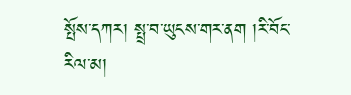སྤོས་དཀར། སྤྲ་བ་ཡུངས་གར་ནག །རི་བོང་རིལ་མ།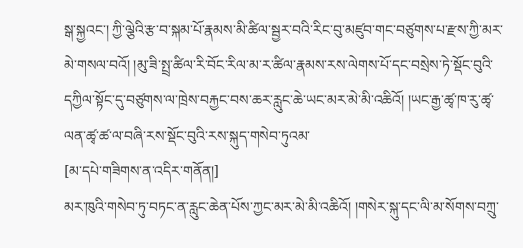སྒ་སྐྱའང་། ཀྱི་ལྕེའི་རྩ་བ་སྐམ་པོ་རྣམས་མི་ཚིལ་སྦྱར་བའི་རིང་བུ་མཛུབ་གང་བཙུགས་པ་རྫས་ཀྱི་མར་མེ་གསལ་བའོ། །མུ་ཟི་སྤྲ་ཚིལ་རི་བོང་རིལ་མ་ར་ཚིལ་རྣམས་རས་ལེགས་པོ་དང་བསྲེས་ཏེ་སྡོང་བུའི་དཀྱིལ་སྟོང་དུ་བཙུགས་ལ་ཁྲེས་བརྐྱང་བས་ཆར་རླུང་ཆེ་ཡང་མར་མེ་མི་འཆིའོ། །ཡང་རྒྱ་ཚྭ་ཁ་རུ་ཚྭ་ལན་ཚྭ་ཚ་ལ་བཞི་རས་སྡོང་བུའི་རས་སྐུད་གསེབ་ཏུའམ་
[མ་དཔེ་གཟིགས་ན་འདིར་གནོན།]
མར་ཁུའི་གསེབ་ཏུ་བཏང་ན་རླུང་ཆེན་པོས་ཀྱང་མར་མེ་མི་འཆིའོ། །གསེར་སྐུ་དང་ལི་མ་སོགས་བཀྲུ་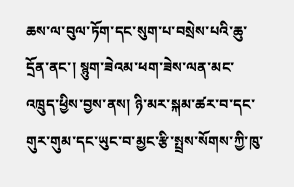ཆས་ལ་བུལ་ཏོག་དང་སུག་པ་བསྲེས་པའི་ཆུ་དྲོན་ནང་། སྙུག་ཟེའམ་ཕག་ཟེས་ལན་མང་འཁྲུད་ཕྱིས་བྱས་ནས། ཉི་མར་སྐམ་ཚར་བ་དང་གུར་གུམ་དང་ཡུང་བ་མྱང་རྩི་སྤྲས་སོགས་ཀྱི་ཁུ་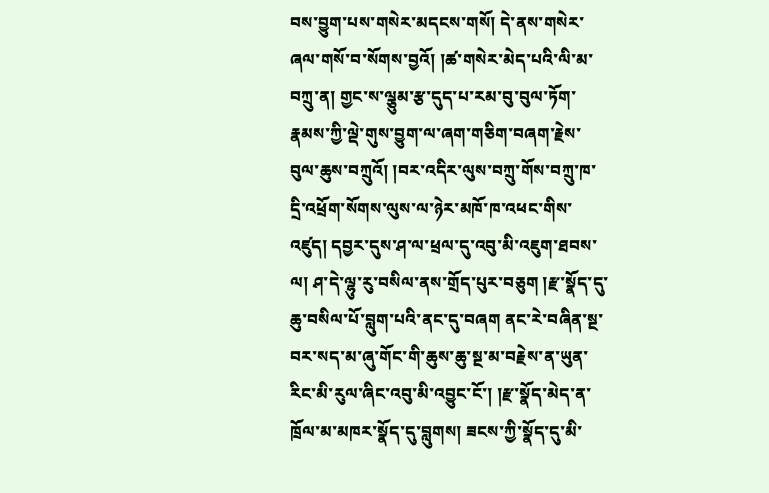བས་བྱུག་པས་གསེར་མདངས་གསོ། དེ་ནས་གསེར་ཞལ་གསོ་བ་སོགས་བྱའོ། །ཚ་གསེར་མེད་པའི་ལི་མ་བཀྲུ་ན། གྱང་ས་ལྕུམ་རྩ་དུད་པ་རམ་བུ་བུལ་ཏོག་རྣམས་ཀྱི་ལྡེ་གུས་བྱུག་ལ་ཞག་གཅིག་བཞག་རྗེས་བུལ་ཆུས་བཀྲུའོ། །བར་འདིར་ལུས་བཀྲུ་གོས་བཀྲུ་ཁ་དྲི་འཕྲོག་སོགས་ལུས་ལ་ཉེར་མཁོ་ཁ་འཕང་གིས་འཛུད། དབྱར་དུས་ཤ་ལ་ཕྲལ་དུ་འབུ་མི་འཇུག་ཐབས་ལ། ཤ་དེ་ལྷུ་རུ་བསིལ་ནས་གྲོད་པུར་བཅུག །རྫ་སྣོད་དུ་ཆུ་བསིལ་པོ་བླུག་པའི་ནང་དུ་བཞག ནང་རེ་བཞིན་སྔ་བར་སད་མ་ཞུ་གོང་གི་ཆུས་ཆུ་སྔ་མ་བརྗེས་ན་ཡུན་རིང་མི་རུལ་ཞིང་འབུ་མི་འབྱུང་ངོ་། །རྫ་སྣོད་མེད་ན་ཁྲོལ་མ་མཁར་སྣོད་དུ་བླུགས། ཟངས་ཀྱི་སྣོད་དུ་མི་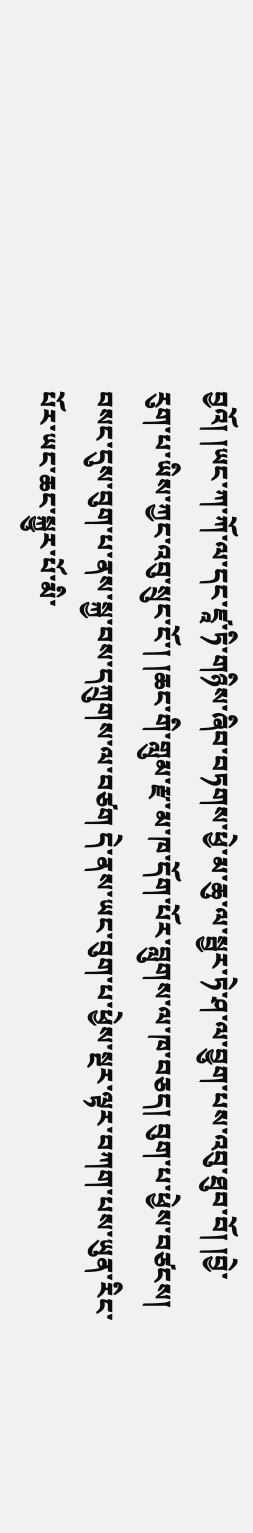བྱའོ། །ཡང་ཀ་ཀོ་ལ་དང་ཛཱ་ཏི་གཉིས་ཞིབ་བཏགས་ཕྱེ་མ་ཆུ་ལ་སྦྱར་ཏེ་ཤ་ལ་བྱུག་པས་འབུ་ཐུབ་བོ། །བྱེ་རུག་པ་ཡིས་ཀྱང་འབུ་སྲུང་ངོ་། །ཆང་གི་གླུམ་རྫ་མ་ཁ་དོག་པོར་བླུགས་ལ་ཁ་བཅད། བུག་པ་ཕྱེས་བཙངས། བསང་དུས་བུག་པ་ནས་སྐྱ་བས་དཀྲུགས་ལ་བཙག དེ་ནས་ཡང་བུག་པ་ཕྱེས་སྔར་ལྟར་བཀག་པས་ཡུན་རིང་པོར་ཡང་ཆང་སྐྱུར་པོ་མི་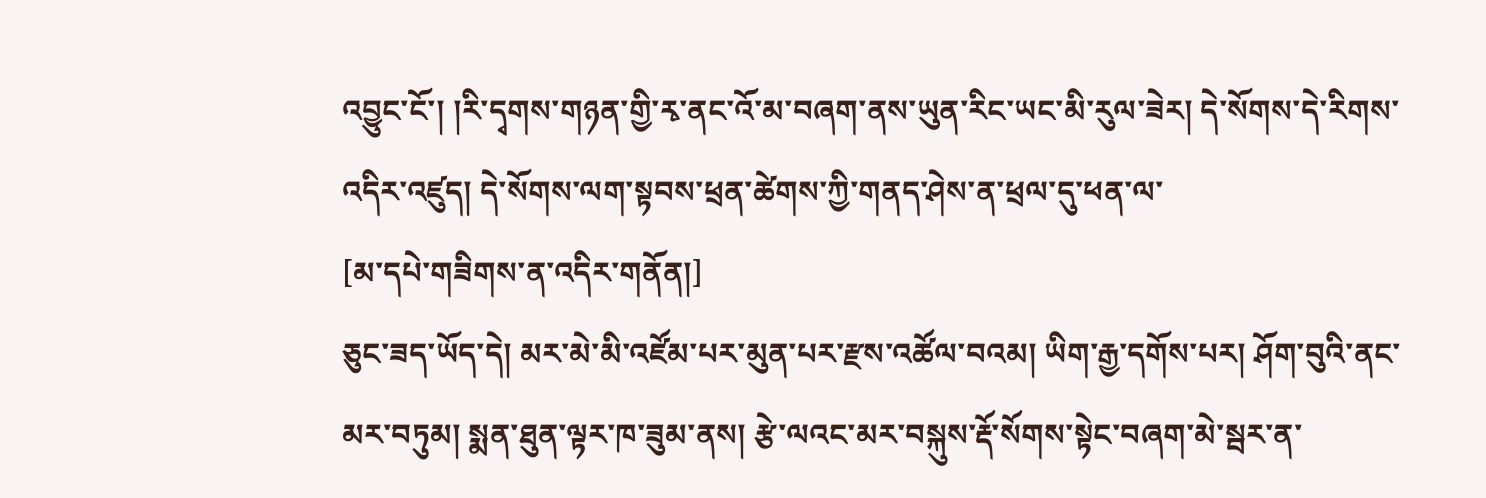འབྱུང་ངོ་། །རི་དྭགས་གཉན་གྱི་རྭ་ནང་འོ་མ་བཞག་ནས་ཡུན་རིང་ཡང་མི་རུལ་ཟེར། དེ་སོགས་དེ་རིགས་འདིར་འཛུད། དེ་སོགས་ལག་སྟབས་ཕྲན་ཚེགས་ཀྱི་གནད་ཤེས་ན་ཕྲལ་དུ་ཕན་ལ་
[མ་དཔེ་གཟིགས་ན་འདིར་གནོན།]
ཅུང་ཟད་ཡོད་དེ། མར་མེ་མི་འཛོམ་པར་མུན་པར་རྫས་འཚོལ་བའམ། ཡིག་རྒྱ་དགོས་པར། ཤོག་བུའི་ནང་མར་བཏུམ། སྨན་ཐུན་ལྟར་ཁ་ཟུམ་ནས། རྩེ་ལའང་མར་བསྐུས་རྡོ་སོགས་སྟེང་བཞག་མེ་སྦར་ན་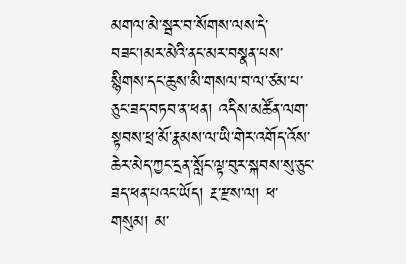མགལ་མེ་སྦར་བ་སོགས་ལས་དེ་བཟང་།མར་མེའི་ནང་མར་བསྣན་པས་སྙིགས་དང་ཆུས་མི་གསལ་བ་ལ་ཙམ་པ་ཅུང་ཟད་བཏབ་ན་ཕན། འདིས་མཚོན་ལག་སྟབས་ཕྲ་མོ་རྣམས་ལ་ཡི་གེར་འགོད་འོས་ཆེར་མེད་ཀྱང་དྲན་སློང་ལྟ་བུར་སྐབས་སུ་ཅུང་ཟད་ཕན་པའང་ཡོད། རྔ་རྫས་ལ། ཕ་གསུམ། མ་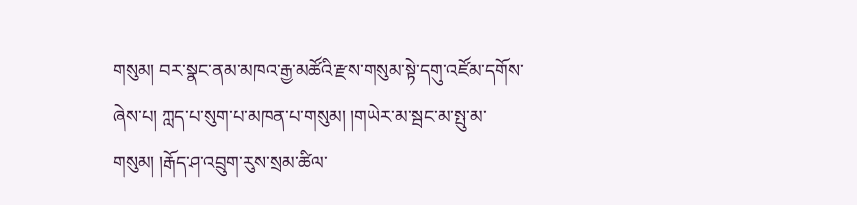གསུམ། བར་སྣང་ནམ་མཁའ་རྒྱ་མཚོའི་རྫས་གསུམ་སྟེ་དགུ་འཛོམ་དགོས་ཞེས་པ། ཀླད་པ་སུག་པ་མཁན་པ་གསུམ། །གཡེར་མ་སྦང་མ་སྤུ་མ་གསུམ། །རྒོད་ཤ་འབྲུག་རུས་སྲམ་ཚིལ་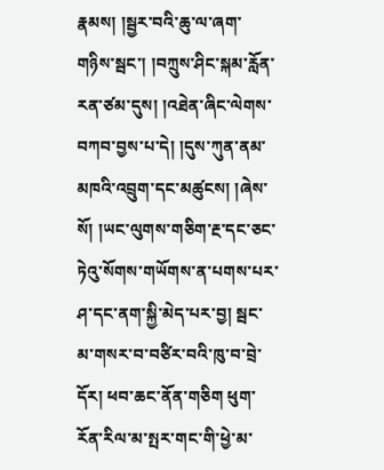རྣམས། །སྦྱར་བའི་ཆུ་ལ་ཞག་གཉིས་སྦང་། །བཀྲུས་ཤིང་སྐམ་རློན་རན་ཙམ་དུས། །འཐེན་ཞིང་ལེགས་བཀབ་བྱས་པ་དེ། །དུས་ཀུན་ནམ་མཁའི་འབྲུག་དང་མཚུངས། །ཞེས་སོ། །ཡང་ལུགས་གཅིག་རྔ་དང་ཅང་ཏེའུ་སོགས་གཡོགས་ན་པགས་པར་ཤ་དང་ནག་སྐྱི་མེད་པར་བྱ། སྦང་མ་གསར་བ་བཙིར་བའི་ཁུ་བ་བྲེ་དོར། ཕབ་ཆང་ནོན་གཅིག ཕུག་རོན་རིལ་མ་སྤར་གང་གི་ཕྱེ་མ་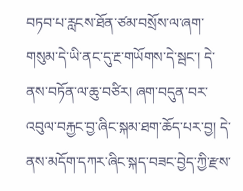བཏབ་པ་རླངས་ཐོན་ཙམ་བསྲོས་ལ་ཞག་གསུམ་དེ་ཡི་ནང་དུ་རྔ་གཡོགས་དེ་སྦང་། དེ་ནས་བཏོན་ལ་ཆུ་བཙིར། ཞག་བདུན་བར་འབུལ་བརྐྱང་བྱ་ཞིང་སྐམ་ཐག་ཆོད་པར་བྱ། དེ་ནས་མདོག་དཀར་ཞིང་སྐད་བཟང་བྱེད་ཀྱི་རྫས་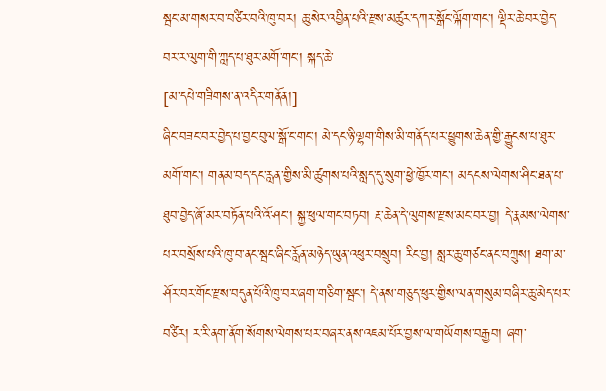སྦང་མ་གསར་བ་བཙིར་བའི་ཁུ་བར། ཆུ་སེར་འབྱིན་པའི་རྫས་མཚུར་དཀར་སྒོང་ལྐོག་གང་། ལྡིར་ཆེ་བར་བྱེད་བར་ར་ལུག་གི་ཀླད་པ་ཐུར་མགོ་གང་། སྐད་ཆེ་
[མ་དཔེ་གཟིགས་ན་འདིར་གནོན།]
ཞིང་བཟང་བར་བྱེད་པ་བྱང་བུལ་སྒོ་ང་གང་། མེ་དང་ཉི་ལྷག་གིས་མི་གནོད་པར་ཕྱུགས་ཆེན་གྱི་རྒྱུངས་པ་ཐུར་མགོ་གང་། གནམ་བད་དང་རླན་གྱིས་མི་ཚུགས་པའི་སླད་དུ་སུག་ཕྱེ་ཁྱོར་གང་། མདངས་ལེགས་ཤིང་ཐན་པ་ཐུབ་བྱེད་ཞོ་མར་བཏོན་པའི་འོ་ཤང་། སྐྱ་ཕུལ་གང་བཏབ། རྔ་ཆེན་དེ་ལུགས་རྫས་མང་བར་བྱ། དེ་རྣམས་ལེགས་པར་བསྲོས་པའི་ཁུ་བ་ནང་སྦང་ཞིང་རློན་མཉེད་ཡུན་འཕུར་བསྲུབ། རིང་བྱ། སླར་ཆུ་གཙང་ནང་བཀྲུས། ཐག་མ་ཤོར་བར་གོང་རྫས་བདུན་པོའི་ཁུ་བར་ཞག་གཅིག་སྦང་། དེ་ནས་གཅུད་ཕུར་གྱིས་ལན་གསུམ་བཞིར་ཆུ་མེད་པར་བཙིར། ར་རི་ནག་ནོག་སོགས་ལེགས་པར་བཞར་ནས་འཇམ་པོར་བྱས་ལ་གཡོགས་བརྒྱབ། ཞག་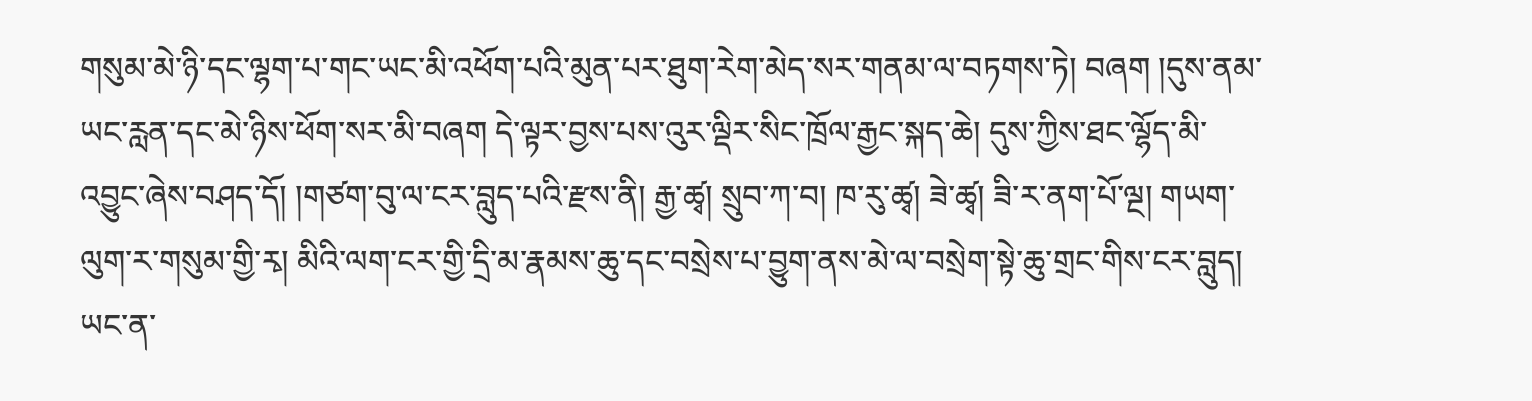གསུམ་མེ་ཉི་དང་ལྷག་པ་གང་ཡང་མི་འཕོག་པའི་མུན་པར་ཐུག་རེག་མེད་སར་གནམ་ལ་བཏགས་ཏེ། བཞག །དུས་ནམ་ཡང་རླན་དང་མེ་ཉིས་ཕོག་སར་མི་བཞག དེ་ལྟར་བྱས་པས་འུར་ལྡིར་སིང་ཁྲོལ་རྒྱང་སྐད་ཆེ། དུས་ཀྱིས་ཐང་ལྷོད་མི་འབྱུང་ཞེས་བཤད་དོ། །གཙག་བུ་ལ་ངར་བླུད་པའི་རྫས་ནི། རྒྱ་ཚྭ། སྲུབ་ཀ་བ། ཁ་རུ་ཚྭ། ཟེ་ཚྭ། ཟི་ར་ནག་པོ་ལྔ། གཡག་ལུག་ར་གསུམ་གྱི་རྭ། མིའི་ལག་ངར་གྱི་དྲི་མ་རྣམས་ཆུ་དང་བསྲེས་པ་བྱུག་ནས་མེ་ལ་བསྲེག་སྟེ་ཆུ་གྲང་གིས་ངར་བླུད། ཡང་ན་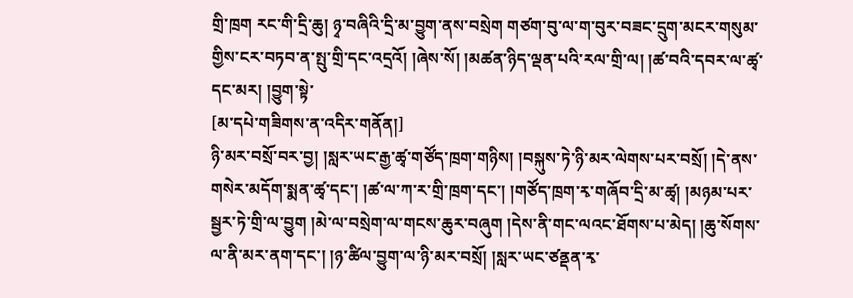གྲི་ཁྲག རང་གི་དྲི་ཆུ། ཉྭ་བཞིའི་དྲི་མ་བྱུག་ནས་བསྲེག གཙག་བུ་ལ་ག་བུར་བཟང་དྲུག་མངར་གསུམ་གྱིས་ངར་བཏབ་ན་སྤུ་གྲི་དང་འདྲའོ། །ཞེས་སོ། །མཚན་ཉིད་ལྡན་པའི་རལ་གྲི་ལ། །ཚ་བའི་དབར་ལ་ཚྭ་དང་མར། །བྱུག་སྟེ་
[མ་དཔེ་གཟིགས་ན་འདིར་གནོན།]
ཉི་མར་བསྲོ་བར་བྱ། །སླར་ཡང་རྒྱ་ཚྭ་གཙོད་ཁྲག་གཉིས། །བསྐུས་ཏེ་ཉི་མར་ལེགས་པར་བསྲོ། །དེ་ནས་གསེར་མདོག་སྨན་ཚྭ་དང་། །ཚ་ལ་ཀ་ར་གྲི་ཁྲག་དང་། །གཙོད་ཁྲག་རྭ་གཞོབ་དྲི་མ་ཚྭ། །མཉམ་པར་སྦྱར་ཏེ་གྲི་ལ་བྱུག །མེ་ལ་བསྲེག་ལ་གངས་ཆུར་བཞུག །དེས་ནི་གང་ལའང་ཐོགས་པ་མེད། །ཆུ་སོགས་ལ་ནི་མར་ནག་དང་། །ཉ་ཚིལ་བྱུག་ལ་ཉི་མར་བསྲོ། །སླར་ཡང་ཙནྡན་རྭ་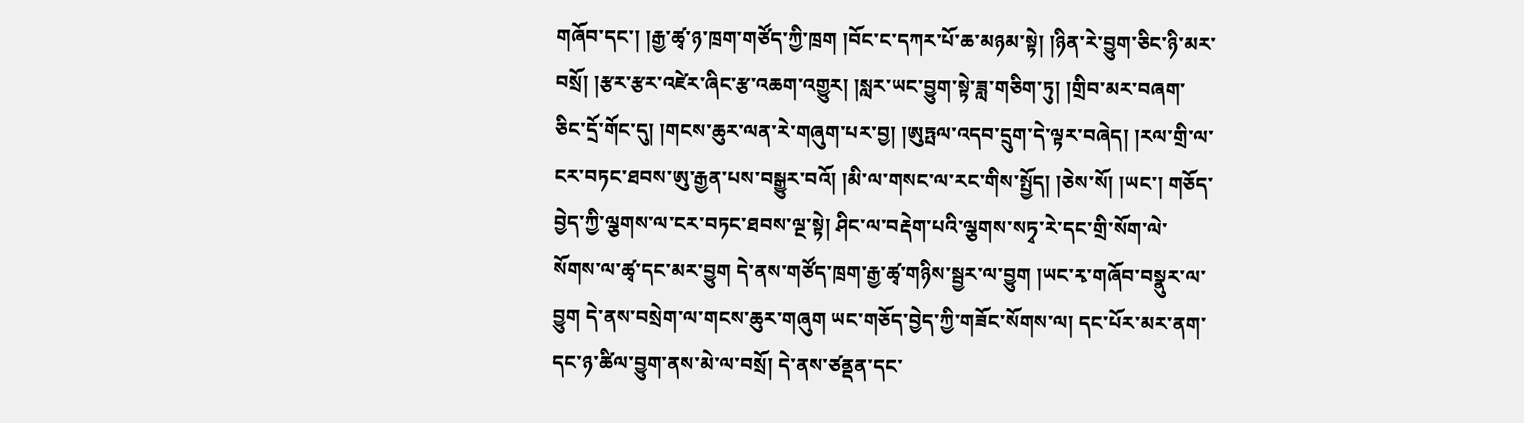གཞོབ་དང་། །རྒྱ་ཚྭ་ཉ་ཁྲག་གཙོད་ཀྱི་ཁྲག །བོང་ང་དཀར་པོ་ཆ་མཉམ་སྟེ། །ཉིན་རེ་བྱུག་ཅིང་ཉི་མར་བསྲོ། །རྩར་རྩར་འཛེར་ཞིང་རྩ་འཆག་འགྱུར། །སླར་ཡང་བྱུག་སྟེ་ཟླ་གཅིག་ཏུ། །གྲིབ་མར་བཞག་ཅིང་དྲོ་གོང་དུ། །གངས་ཆུར་ལན་རེ་གཞུག་པར་བྱ། །ཨུཏྤལ་འདབ་དྲུག་དེ་ལྟར་བཞེད། །རལ་གྲི་ལ་ངར་བཏང་ཐབས་ཨུ་རྒྱན་པས་བསྒྱུར་བའོ། །མི་ལ་གསང་ལ་རང་གིས་སྤྱོད། །ཅེས་སོ། །ཡང་། གཅོད་བྱེད་ཀྱི་ལྕགས་ལ་ངར་བཏང་ཐབས་ལྔ་སྟེ། ཤིང་ལ་བརྡེག་པའི་ལྕགས་སཏྭ་རེ་དང་གྲི་སོག་ལེ་སོགས་ལ་ཚྭ་དང་མར་བྱུག དེ་ནས་གཙོད་ཁྲག་རྒྱ་ཚྭ་གཉིས་སྦྱར་ལ་བྱུག །ཡང་རྭ་གཞོབ་བསྣུར་ལ་བྱུག དེ་ནས་བསྲེག་ལ་གངས་ཆུར་གཞུག ཡང་གཅོད་བྱེད་ཀྱི་གཟོང་སོགས་ལ། དང་པོར་མར་ནག་དང་ཉ་ཚིལ་བྱུག་ནས་མེ་ལ་བསྲོ། དེ་ནས་ཙནྡན་དང་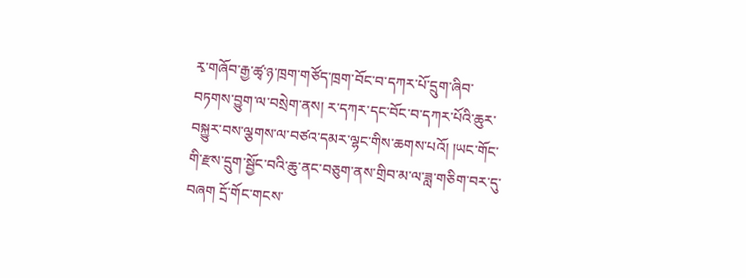རྭ་གཞོབ་རྒྱ་ཚྭ་ཉ་ཁྲག་གཙོད་ཁྲག་བོང་བ་དཀར་པོ་དྲུག་ཞིབ་བཏགས་བྱུག་ལ་བསྲེག་ནས། ར་དཀར་དང་བོང་བ་དཀར་པོའི་ཆུར་བསྐྱུར་བས་ལྕགས་ལ་བཙའ་དམར་ལྷང་གིས་ཆགས་པའོ། །ཡང་གོང་གི་རྫས་དྲུག་སྦྱོང་བའི་ཆུ་ནང་བཅུག་ནས་གྲིབ་མ་ལ་ཟླ་གཅིག་བར་དུ་བཞག དྲོ་གོང་གངས་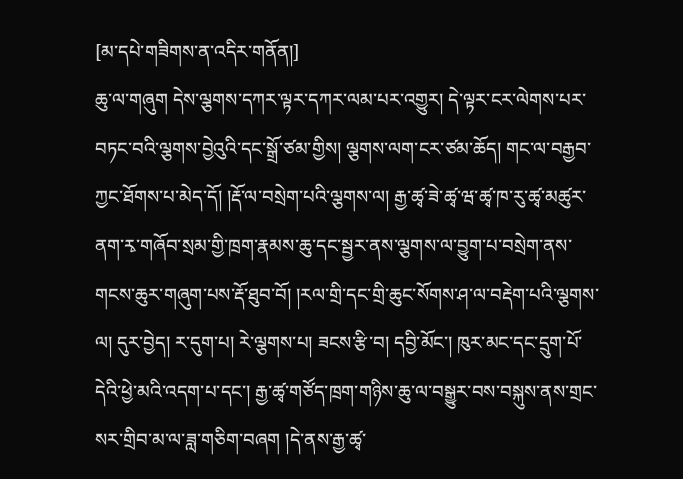[མ་དཔེ་གཟིགས་ན་འདིར་གནོན།]
ཆུ་ལ་གཞུག དེས་ལྕགས་དཀར་ལྟར་དཀར་ལམ་པར་འགྱུར། དེ་ལྟར་ངར་ལེགས་པར་བཏང་བའི་ལྕགས་བྱེའུའི་དང་སྒྲོ་ཙམ་གྱིས། ལྕགས་ལག་ངར་ཙམ་ཆོད། གང་ལ་བརྒྱབ་ཀྱང་ཐོགས་པ་མེད་དོ། །རྡོ་ལ་བསྲེག་པའི་ལྕགས་ལ། རྒྱ་ཚྭ་ཟེ་ཚྭ་ཝ་ཚྭ་ཁ་རུ་ཚྭ་མཚུར་ནག་རྭ་གཞོབ་སྲམ་གྱི་ཁྲག་རྣམས་ཆུ་དང་སྦྱར་ནས་ལྕགས་ལ་བྱུག་པ་བསྲེག་ནས་གངས་ཆུར་གཞུག་པས་རྡོ་ཐུབ་བོ། །རལ་གྲི་དང་གྲི་ཆུང་སོགས་ཤ་ལ་བརྡེག་པའི་ལྕགས་ལ། དུར་བྱེད། ར་དུག་པ། རེ་ལྕགས་པ། ཟངས་རྩི་བ། དབྱི་མོང་། ཁུར་མང་དང་དྲུག་པོ་དེའི་ཕྱེ་མའི་འདག་པ་དང་། རྒྱ་ཚྭ་གཙོད་ཁྲག་གཉིས་ཆུ་ལ་བསྒྱུར་བས་བསྐུས་ནས་གྲང་སར་གྲིབ་མ་ལ་ཟླ་གཅིག་བཞག །དེ་ནས་རྒྱ་ཚྭ་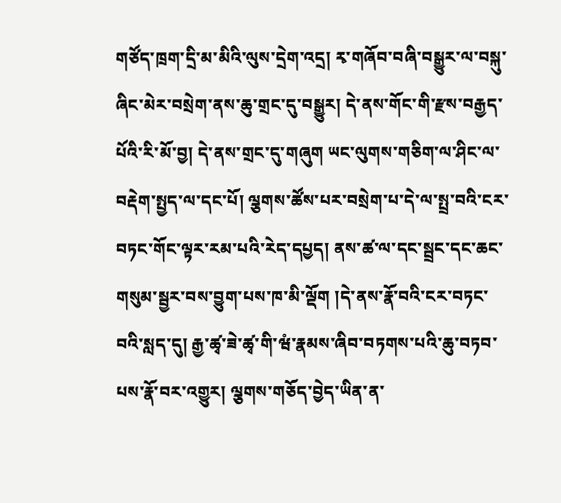གཙོད་ཁྲག་དྲི་མ་མིའི་ལུས་དྲེག་འདྲ། རྭ་གཞོབ་བཞི་བསྒྱུར་ལ་བསྐུ་ཞིང་མེར་བསྲེག་ནས་ཆུ་གྲང་དུ་བསྒྱུར། དེ་ནས་གོང་གི་རྫས་བརྒྱད་པོའི་རི་མོ་བྱ། དེ་ནས་གྲང་དུ་གཞུག ཡང་ལུགས་གཅིག་ལ་ཤིང་ལ་བརྡེག་སྤྱད་ལ་དང་པོ། ལྕགས་ཚོས་པར་བསྲེག་པ་དེ་ལ་སྤྲ་བའི་ངར་བཏང་གོང་ལྟར་རམ་པའི་རེད་དཔྱད། ནས་ཚ་ལ་དང་སྦྲང་དང་ཆང་གསུམ་སྦྱར་བས་བྱུག་པས་ཁ་མི་ལྡོག །དེ་ནས་རྣོ་བའི་ངར་བཏང་བའི་སླད་དུ། རྒྱ་ཚྭ་ཟེ་ཚྭ་གི་ཝཾ་རྣམས་ཞིབ་བཏགས་པའི་ཆུ་བཏབ་པས་རྣོ་བར་འགྱུར། ལྕགས་གཅོད་བྱེད་ཡིན་ན་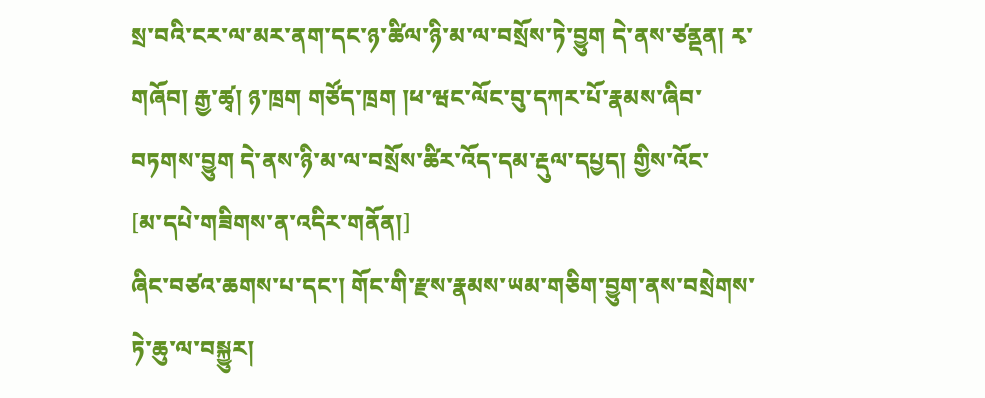སྲ་བའི་ངར་ལ་མར་ནག་དང་ཉ་ཚིལ་ཉི་མ་ལ་བསྲོས་ཏེ་བྱུག དེ་ནས་ཙནྡན། རྭ་གཞོབ། རྒྱ་ཚྭ། ཉ་ཁྲག གཙོད་ཁྲག །ཕ་ཝང་ལོང་བུ་དཀར་པོ་རྣམས་ཞིབ་བཏགས་བྱུག དེ་ནས་ཉི་མ་ལ་བསྲོས་ཚིར་འོད་དམ་རྡུལ་དཔྱད། གྱིས་འོང་
[མ་དཔེ་གཟིགས་ན་འདིར་གནོན།]
ཞིང་བཙའ་ཆགས་པ་དང་། གོང་གི་རྫས་རྣམས་ཡམ་གཅིག་བྱུག་ནས་བསྲེགས་ཏེ་ཆུ་ལ་བསྐྱུར།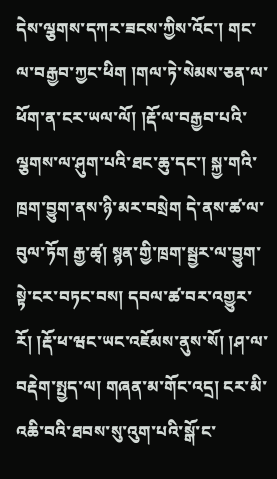དེས་ལྕགས་དཀར་ཟངས་ཀྱིས་འོང་། གང་ལ་བརྒྱབ་ཀྱང་ཕིག །གལ་ཏེ་སེམས་ཅན་ལ་ཕོག་ན་ངར་ཡལ་ལོ། །རྡོ་ལ་བརྒྱབ་པའི་ལྕགས་ལ་ཤུག་པའི་ཐང་ཆུ་དང་། སྐྱ་གའི་ཁྲག་བྱུག་ནས་ཉི་མར་བསྲེག དེ་ནས་ཚ་ལ་བུལ་ཏོག རྒྱ་ཚྭ། སྙན་གྱི་ཁྲག་སྦྱར་ལ་བྱུག་སྟེ་ངར་བཏང་བས། དབལ་ཚ་བར་འགྱུར་རོ། །རྡོ་ཕ་ཝང་ཡང་འཇོམས་ནུས་སོ། །ཤ་ལ་བརྡེག་སྤྱད་ལ། གཞན་མ་གོང་འདྲ། ངར་མི་འཆི་བའི་ཐབས་སུ་འུག་པའི་སྒོ་ང་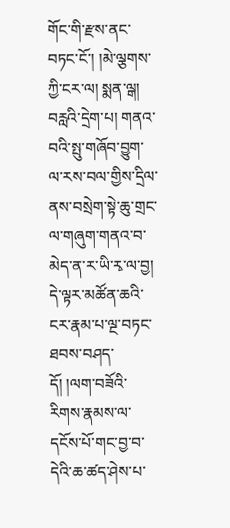གོང་གི་རྫས་ནང་བཏང་ངོ་། །མེ་ལྕགས་ཀྱི་ངར་ལ། སྨན་ལྒ། བརླའི་དྲེག་པ། གནའ་བའི་སྤུ་གཞོབ་བྱུག་ལ་རས་བལ་གྱིས་དྲིལ་ནས་བསྲེག་སྟེ་ཆུ་གྲང་ལ་གཞུག་གནའ་བ་མེད་ན་ར་ཡི་རྭ་ལ་བྱ། དེ་ལྟར་མཚོན་ཆའི་ངར་རྣམ་པ་ལྔ་བཏང་ཐབས་བཤད་དོ། །ལག་བཟོའི་རིགས་རྣམས་ལ་དངོས་པོ་གང་བྱ་བ་དེའི་ཆ་ཚད་ཤེས་པ་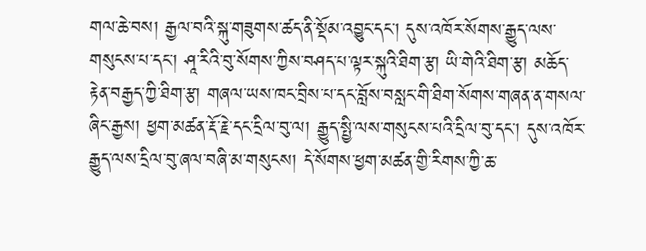གལ་ཆེ་བས། རྒྱལ་བའི་སྐུ་གཟུགས་ཚད་ནི་སྡོམ་འབྱུང་དང་། དུས་འཁོར་སོགས་རྒྱུད་ལས་གསུངས་པ་དང་། ཤཱ་རིའི་བུ་སོགས་ཀྱིས་བཤད་པ་ལྟར་སྐུའི་ཐིག་རྩ། ཡི་གེའི་ཐིག་རྩ། མཆོད་རྟེན་བརྒྱད་ཀྱི་ཐིག་རྩ། གཞལ་ཡས་ཁང་བྲིས་པ་དང་བློས་བསླང་གི་ཐིག་སོགས་གཞན་ན་གསལ་ཞིང་རྒྱས། ཕྱག་མཚན་རྡོ་རྗེ་དང་དྲིལ་བུ་ལ། རྒྱུད་སྤྱི་ལས་གསུངས་པའི་དྲིལ་བུ་དང་། དུས་འཁོར་རྒྱུད་ལས་དྲིལ་བུ་ཞལ་བཞི་མ་གསུངས། དེ་སོགས་ཕྱག་མཚན་གྱི་རིགས་ཀྱི་ཆ་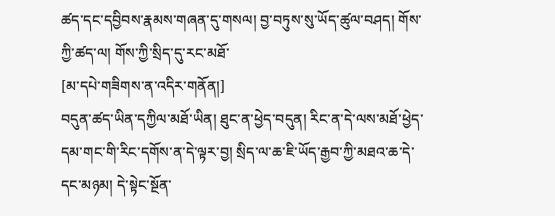ཚད་དང་དབྱིབས་རྣམས་གཞན་དུ་གསལ། བྱ་བཏུས་སུ་ཡོད་ཚུལ་བཤད། གོས་ཀྱི་ཚད་ལ། གོས་ཀྱི་སྲིད་དུ་རང་མཐོ་
[མ་དཔེ་གཟིགས་ན་འདིར་གནོན།]
བདུན་ཚད་ཡིན་དཀྱིལ་མཐོ་ཡིན། ཐུང་ན་ཕྱེད་བདུན། རིང་ན་དེ་ལས་མཐོ་ཕྱེད་དམ་གང་གི་རིང་དགོས་ན་དེ་ལྟར་བྱ། སྲིད་ལ་ཆ་ཇི་ཡོད་རྒྱབ་ཀྱི་མཐའ་ཆ་དེ་དང་མཉམ། དེ་སྟེང་སྔོན་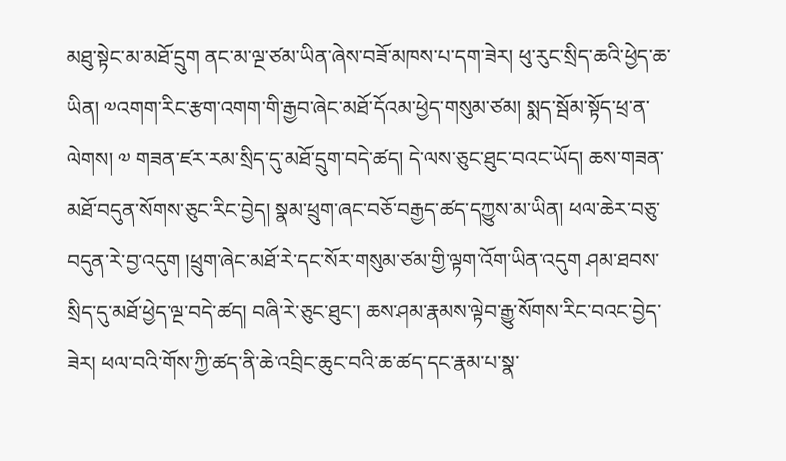མཐུ་སྟེང་མ་མཐོ་དྲུག ནང་མ་ལྔ་ཙམ་ཡིན་ཞེས་བཟོ་མཁས་པ་དག་ཟེར། ཕུ་རུང་སྲིད་ཆའི་ཕྱེད་ཆ་ཡིན། ༧འགག་རིང་རྩག་འགག་གི་རྒྱབ་ཞེང་མཐོ་དོའམ་ཕྱེད་གསུམ་ཙམ། སྨད་སྦོམ་སྟོད་ཕྲ་ན་ལེགས། ༧ གཟན་ཛར་རམ་སྲིད་དུ་མཐོ་དྲུག་བདེ་ཚད། དེ་ལས་ཅུང་ཐུང་བའང་ཡོད། ཆས་གཟན་མཐོ་བདུན་སོགས་ཅུང་རིང་བྱེད། སྣམ་ཕྲུག་ཞང་བཅོ་བརྒྱད་ཚད་དཀྱུས་མ་ཡིན། ཕལ་ཆེར་བཅུ་བདུན་རེ་བྱ་འདུག །ཕྲུག་ཞེང་མཐོ་རེ་དང་སོར་གསུམ་ཙམ་གྱི་ལྟག་འོག་ཡིན་འདུག ཤམ་ཐབས་སྲིད་དུ་མཐོ་ཕྱེད་ལྔ་བདེ་ཚད། བཞི་རེ་ཅུང་ཐུང་། ཆས་ཤམ་རྣམས་ལྟེབ་རྒྱུ་སོགས་རིང་བའང་བྱེད་ཟེར། ཕལ་བའི་གོས་ཀྱི་ཚད་ནི་ཆེ་འབྲིང་ཆུང་བའི་ཆ་ཚད་དང་རྣམ་པ་སྣ་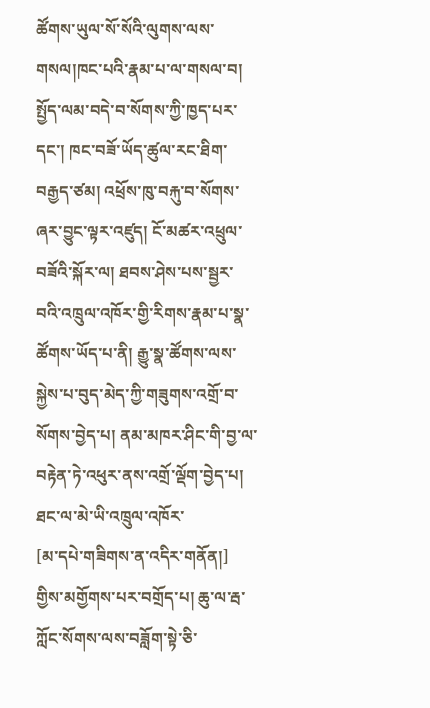ཚོགས་ཡུལ་སོ་སོའི་ལུགས་ལས་གསལ།ཁང་པའི་རྣམ་པ་ལ་གསལ་བ། སྤྱོད་ལམ་བདེ་བ་སོགས་ཀྱི་ཁྱད་པར་དང་། ཁང་བཟོ་ཡོད་ཚུལ་རང་ཐིག་བརྒྱད་ཙམ། འཕྲོས་ཁུ་བརྐུ་བ་སོགས་ཞར་བྱུང་ལྟར་འཛུད། ངོ་མཚར་འཕྲུལ་བཟོའི་སྐོར་ལ། ཐབས་ཤེས་པས་སྦྱར་བའི་འཁྲུལ་འཁོར་གྱི་རིགས་རྣམ་པ་སྣ་ཚོགས་ཡོད་པ་ནི། རྒྱུ་སྣ་ཚོགས་ལས་སྐྱེས་པ་བུད་མེད་ཀྱི་གཟུགས་འགྲོ་བ་སོགས་བྱེད་པ། ནམ་མཁར་ཤིང་གི་བྱ་ལ་བརྟེན་ཏེ་འཕུར་ནས་འགྲོ་ལྡོག་བྱེད་པ། ཐང་ལ་མེ་ཡི་འཁྲུལ་འཁོར་
[མ་དཔེ་གཟིགས་ན་འདིར་གནོན།]
གྱིས་མགྱོགས་པར་བགྲོད་པ། ཆུ་ལ་རྦ་ཀློང་སོགས་ལས་བཟློག་སྟེ་ཅི་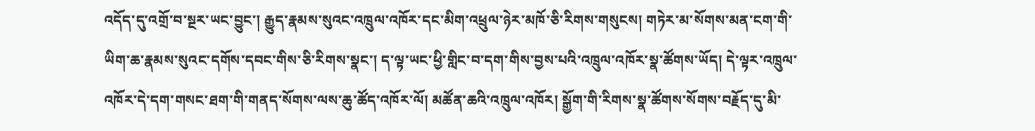འདོད་དུ་འགྲོ་བ་སྔར་ཡང་བྱུང་། རྒྱུད་རྣམས་སུའང་འཁྲུལ་འཁོར་དང་མིག་འཕྲུལ་ཉེར་མཁོ་ཅི་རིགས་གསུངས། གཏེར་མ་སོགས་མན་ངག་གི་ཡིག་ཆ་རྣམས་སུའང་དགོས་དབང་གིས་ཅི་རིགས་སྣང་། ད་ལྟ་ཡང་ཕྱི་གླིང་བ་དག་གིས་བྱས་པའི་འཁྲུལ་འཁོར་སྣ་ཚོགས་ཡོད། དེ་ལྟར་འཁྲུལ་འཁོར་དེ་དག་གསང་ཐག་གི་གནད་སོགས་ལས་ཆུ་ཚོད་འཁོར་ལོ། མཚོན་ཆའི་འཁྲུལ་འཁོར། སྒྱོག་གི་རིགས་སྣ་ཚོགས་སོགས་བརྗོད་དུ་མི་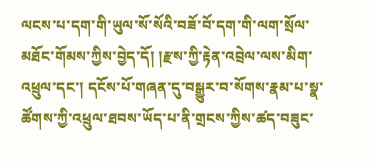ལངས་པ་དག་གི་ཡུལ་སོ་སོའི་བཟོ་བོ་དག་གི་ལག་སྲོལ་མཐོང་གོམས་ཀྱིས་བྱེད་དོ། །རྫས་ཀྱི་རྟེན་འབྲེལ་ལས་མིག་འཕྲུལ་དང་། དངོས་པོ་གཞན་དུ་བསྒྱུར་བ་སོགས་རྣམ་པ་སྣ་ཚོགས་ཀྱི་འཕྲུལ་ཐབས་ཡོད་པ་ནི་གྲངས་ཀྱིས་ཚད་བཟུང་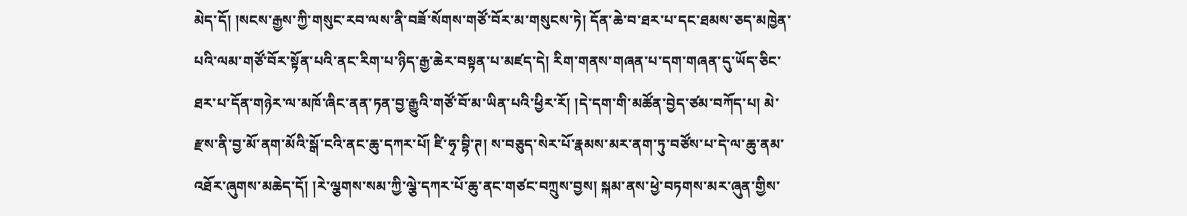མེད་དོ། །སངས་རྒྱས་ཀྱི་གསུང་རབ་ལས་ནི་བཟོ་སོགས་གཙོ་བོར་མ་གསུངས་ཏེ། དོན་ཆེ་བ་ཐར་པ་དང་ཐམས་ཅད་མཁྱེན་པའི་ལམ་གཙོ་བོར་སྟོན་པའི་ནང་རིག་པ་ཉིད་རྒྱ་ཆེར་བསྟན་པ་མཛད་དེ། རིག་གནས་གཞན་པ་དག་གཞན་དུ་ཡོད་ཅིང་ཐར་པ་དོན་གཉེར་ལ་མཁོ་ཞིང་ནན་ཏན་བྱ་རྒྱུའི་གཙོ་བོ་མ་ཡིན་པའི་ཕྱིར་རོ། །དེ་དག་གི་མཚོན་བྱེད་ཙམ་བཀོད་པ། མེ་རྫས་ནི་བྱ་མོ་ནག་མོའི་སྒོ་ངའི་ནང་ཆུ་དཀར་པོ། ཛི་ཧྭ་བྷི་ཊ། ས་བཅུད་སེར་པོ་རྣམས་མར་ནག་ཏུ་བཙོས་པ་དེ་ལ་ཆུ་ནམ་འཐོར་ཞུགས་མཆེད་དོ། །རེ་ལྕགས་སམ་ཀྱི་ལྕེ་དཀར་པོ་ཆུ་ནང་གཙང་བཀྲུས་བྱས། སྐམ་ནས་ཕྱེ་བཏགས་མར་ཞུན་གྱིས་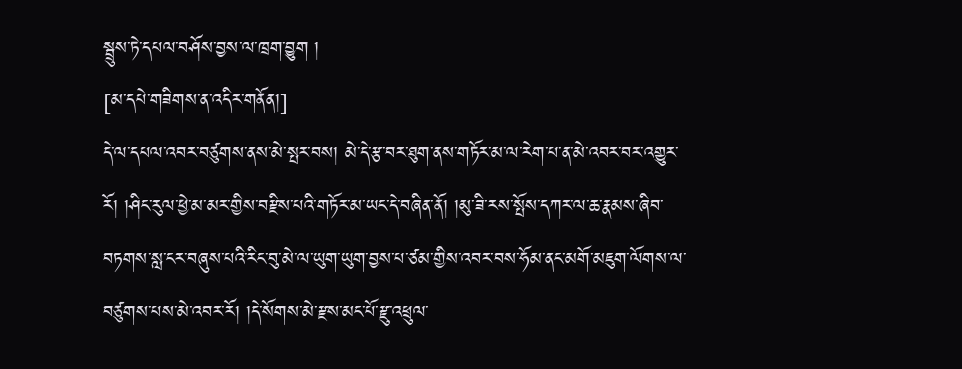སྦྲུས་ཏེ་དཔལ་བཤོས་བྱས་ལ་ཁྲག་བྱུག །
[མ་དཔེ་གཟིགས་ན་འདིར་གནོན།]
དེ་ལ་དཔལ་འབར་བཙུགས་ནས་མེ་སྤར་བས། མེ་དེ་རྩ་བར་ཐུག་ནས་གཏོར་མ་ལ་རེག་པ་ན་མེ་འབར་བར་འགྱུར་རོ། །ཤིང་རུལ་ཕྱེ་མ་མར་གྱིས་བརྫིས་པའི་གཏོར་མ་ཡང་དེ་བཞིན་ནོ། །མུ་ཟི་རས་སྤོས་དཀར་ལ་ཆ་རྣམས་ཞིབ་བཏགས་སླ་ངར་བཞུས་པའི་རིང་བུ་མེ་ལ་ཡུག་ཡུག་བྱས་པ་ཙམ་གྱིས་འབར་བས་ཧོམ་ནང་མགོ་མཇུག་ལོགས་ལ་བཙུགས་པས་མེ་འབར་རོ། །དེ་སོགས་མེ་རྫས་མང་པོ་རྫུ་འཕྲུལ་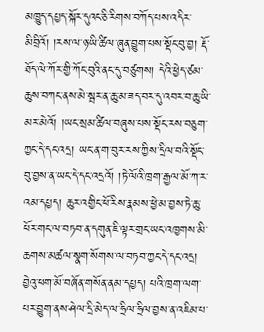མཁྱུད་དཔྱད་སྐོར་དུའང་ཅི་རིགས་བཀོད་པས་འདིར་མིབྲིའོ། །རས་ལ་ཉ་ཡི་ཚིལ་ཞུན་བྱུག་པས་སྡོང་བུ་བྱ། རྡོ་ཐོད་ལེ་ཀོར་གྱི་ཀོང་བུའི་ནང་དུ་བཙུགས། དེའི་ཕྱེད་ཙམ་ཆུས་བཀང་ནས་མེ་སྦར་ན་ཆུ་མ་ཟད་བར་དུ་འབར་བ་ཆུ་ཡི་མར་མེའོ། །ཡང་སྲམ་ཚིལ་བཞུས་པས་སྡོང་རས་བཅུག་ཀྱང་དེ་དང་འདྲ། ཡང་ན་ག་བུར་རས་ཀྱིས་དྲིལ་བའི་སྡོང་བུ་བྱས་ན་ཡང་དེ་དང་འདྲའོ། །ཏེ་ལོའི་ཁྲག་རྒྱལ་མོ་ཀ་ར་འམ་དཔྱད། ཆུར་འགྱིང་ཕོ་རིས་རྣམས་ཕྱེ་མ་བྱས་ཏེ་ཆུ་ཕོར་གང་ལ་བཏབ་ན་དགུན་ཇི་ལྟར་གྲང་ཡང་འཁྱགས་མི་ཆགས་མཚལ་སྣག་སོགས་ལ་བཏབ་ཀྱང་དེ་དང་འདྲ། བྱེའུ་ཕག་མོ་བཞོན་གསོན་ནམ་དཔྱད། པའི་ཁྲག་ལག་པར་བྱུག་ནས་ཤེལ་དྲི་མེད་ལ་ཧྲིལ་ཧྲིལ་བྱས་ན་འཇིམ་པ་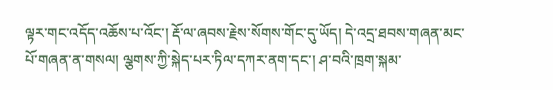ལྟར་གང་འདོད་འཆོས་པ་འོང་། རྡོ་ལ་ཞབས་རྗེས་སོགས་གོང་དུ་ཡོད། དེ་འདྲ་ཐབས་གཞན་མང་པོ་གཞན་ན་གསལ། ལྕགས་ཀྱི་སྐེད་པར་ཏིལ་དཀར་ནག་དང་། ཤ་བའི་ཁྲག་སྐམ་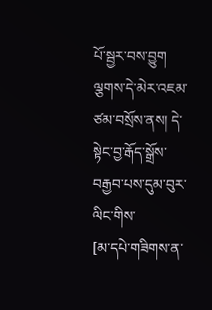པོ་སྦྱར་བས་བྱུག ལྕགས་དེ་མེར་འཇམ་ཙམ་བསྲོས་ནས། དེ་སྟེང་བྱ་རྒོད་སྒྲོས་བརྒྱབ་པས་དུམ་བུར་ལིང་གིས་
[མ་དཔེ་གཟིགས་ན་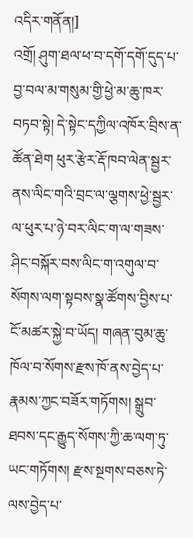འདིར་གནོན།]
འགྲོ། ཤུག་ཐལ་ཕ་བ་དགོ་དགོ་དུད་པ་བྱ་བལ་མ་གསུམ་གྱི་ཕྱེ་མ་ཆུ་ཁར་བཏབ་སྟེ། དེ་སྟེང་དཀྱིལ་འཁོར་བྲིས་ན་ཚོན་ཐེག ཕུར་རྩེར་རྡོ་ཁབ་ལེན་སྦྱར་ནས་ལིང་གའི་བྲང་ལ་ལྕགས་ཕྱེ་སྦྱར་ལ་ཕུར་པ་ཉེ་བར་ལིང་ག་ལ་གཟས་ཤིང་བསྐོར་བས་ལིང་ག་འགུལ་བ་སོགས་ལག་སྟབས་སྣ་ཚོགས་བྱིས་པ་ངོ་མཚར་སྐྱེ་བ་ཡོད། གཞན་བུམ་ཆུ་ཁོལ་བ་སོགས་རྫས་ཁོ་ནས་བྱེད་པ་རྣམས་ཀྱང་བཟོར་གཏོགས། སྒྲུབ་ཐབས་དང་རྒྱུད་སོགས་ཀྱི་ཆ་ལག་ཏུ་ཡང་གཏོགས། རྫས་སྔགས་བཅས་ཏེ་ལས་བྱེད་པ་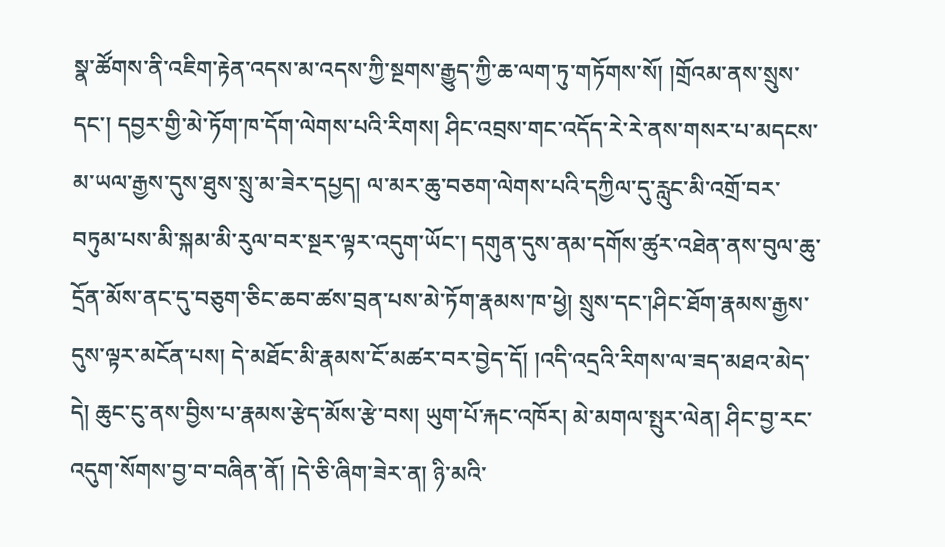སྣ་ཚོགས་ནི་འཇིག་རྟེན་འདས་མ་འདས་ཀྱི་སྔགས་རྒྱུད་ཀྱི་ཆ་ལག་ཏུ་གཏོགས་སོ། །གྲོའམ་ནས་སྲུས་དང་། དབྱར་གྱི་མེ་ཏོག་ཁ་དོག་ལེགས་པའི་རིགས། ཤིང་འབྲས་གང་འདོད་རེ་རེ་ནས་གསར་པ་མདངས་མ་ཡལ་རྒྱས་དུས་ཐུས་སྲུ་མ་ཟེར་དཔྱད། ལ་མར་ཆུ་བཅག་ལེགས་པའི་དཀྱིལ་དུ་རླུང་མི་འགྲོ་བར་བཏུམ་པས་མི་སྐམ་མི་རུལ་བར་སྔར་ལྟར་འདུག་ཡོང་། དགུན་དུས་ནམ་དགོས་ཚུར་འཐེན་ནས་བུལ་ཆུ་དྲོན་མོས་ནང་དུ་བཅུག་ཅིང་ཆབ་ཚས་བྲན་པས་མེ་ཏོག་རྣམས་ཁ་ཕྱེ། སྲུས་དང་།ཤིང་ཐོག་རྣམས་རྒྱས་དུས་ལྟར་མངོན་པས། དེ་མཐོང་མི་རྣམས་ངོ་མཚར་བར་བྱེད་དོ། །འདི་འདྲའི་རིགས་ལ་ཟད་མཐའ་མེད་དེ། ཆུང་ངུ་ནས་བྱིས་པ་རྣམས་རྩེད་མོས་རྩེ་བས། ཡུག་པོ་རྐང་འཁོར། མེ་མགལ་སྤུར་ལེན། ཤིང་བྱ་རང་འདུག་སོགས་བྱ་བ་བཞིན་ནོ། །དེ་ཅི་ཞིག་ཟེར་ན། ཉི་མའི་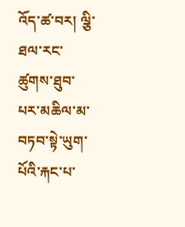འོད་ཚ་བར། ལྕི་ཐལ་རང་ཚུགས་ཐུབ་པར་མཆིལ་མ་བཏབ་སྟེ་ཡུག་པོའི་རྐང་པ་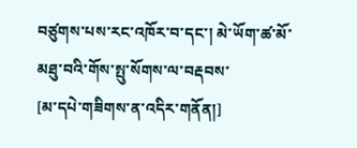བཙུགས་པས་རང་འཁོར་བ་དང་། མེ་ཡོག་ཚ་མོ་མཐུ་བའི་གོས་སྤུ་སོགས་ལ་བརྡབས་
[མ་དཔེ་གཟིགས་ན་འདིར་གནོན།]